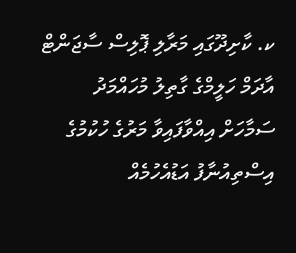ކ. ކާށިދޫގައި މަރާލި ޕޮލިސް ސާޖަންޓް އާދަމް ހަލީމްގެ ގާތިލު މުހައްމަދު ސަމާހަށް އިއްވާފައިވާ މަރުގެ ހުކުމުގެ އިސްތިއުނާފު އަޑުއެހުމެއް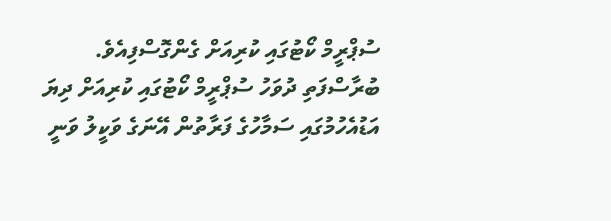ސުޕްރީމް ކޯޓުގައި ކުރިއަށް ގެންގޮސްފިއެވެ.
ބުރާސްފަތި ދުވަހު ސުޕްރީމް ކޯޓުގައި ކުރިއަށް ދިޔަ އަޑުއެހުމުގައި ސަމާހުގެ ފަރާތުން އޭނަގެ ވަކީލު ވަނީ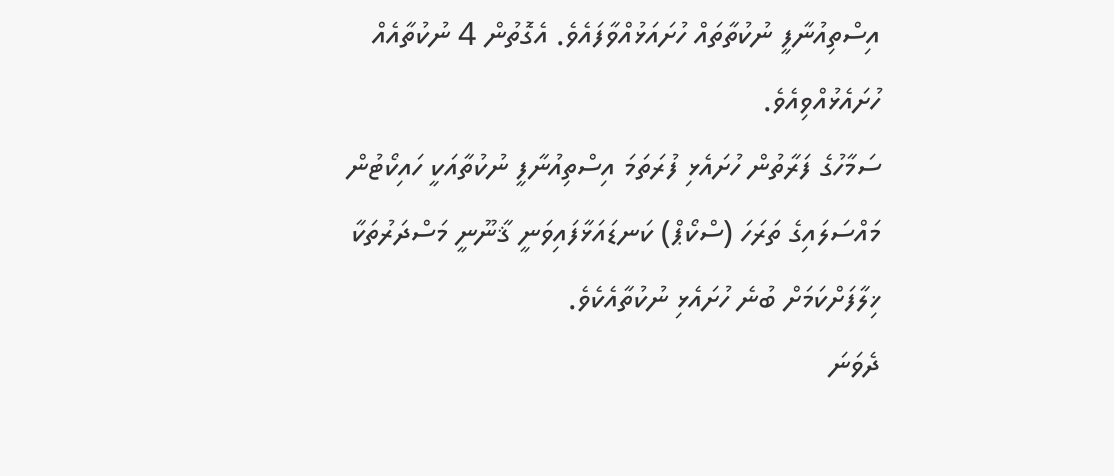އިސްތިއުނާފީ ނުކުތާތައް ހުށައަޅުއްވާފައެވެ. އެގޮތުން 4 ނުކުތާއެއް ހުށައެޅުއްވިއެވެ.
ސަމާހުގެ ފަރާތުން ހުށައެޅި ފުރަތަމަ އިސްތިއުނާފީ ނުކުތާއަކީ ހައިކޯޓުން މައްސަލައިގެ ތަރަހަ (ސްކޯޕް) ކަނޑައަޅާފައިވަނީ ޤާނޫނީ މަސްދަރުތަކާ ޚިލާފަށްކަމަށް ބުނެ ހުށައެޅި ނުކުތާއެކެވެ.
ދެވަނަ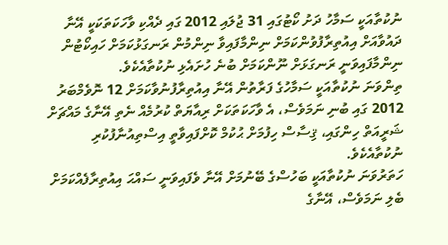ނުކުތާއަކީ ސަމާހު ދަށު ކޯޓުގައި 31 ޖުލައި 2012 ގައި ދެއްކި ވާހަކަތަކަކީ އޭނާ ދައުވާއަށް އިއުތިރާފުވުންކަމަށް ނިންމާފައިވާ ނިންމުން ރަނގަޅުކަމަށް ހައިކޯޓުން ނިންމާފައިވަނީ ރަނގަޅަށް ނޫންކަމަށް ބުނެ ހުށައެޅި ނުކުތާއެކެވެ.
ތިންވަނަ ނުކުތާއަކީ ސަމާހުގެ ފަރާތުން އޭނާ އިއުތިރާފުނުވާކަމަށް 12 ނޮވެމްބަރު 2012 ގައި ބުނި ނަމަވެސް، އެ ވާހަކަތަކަށް ރިއާޔަތް ކުރުމެއް ނެތި އޭނާގެ މައްޗަށް ޝަރީއަތް ހިންގައި، ޤިސާސް ހިފުމަށް ޙުކުމް ކޮށްފައިވާތީ އިސްތިއުނާފުކުރި ނުކުތާއެކެވެ.
ހަތަރުވަނަ ނުކުތާއަކީ ބަހުސްގެ ބޭނުމަށް އޭނާ ވެފައިވަނީ ސައްޙަ އިއުތިރާފެއްކަމަށް ބެލި ނަމަވެސް، އޭނާގެ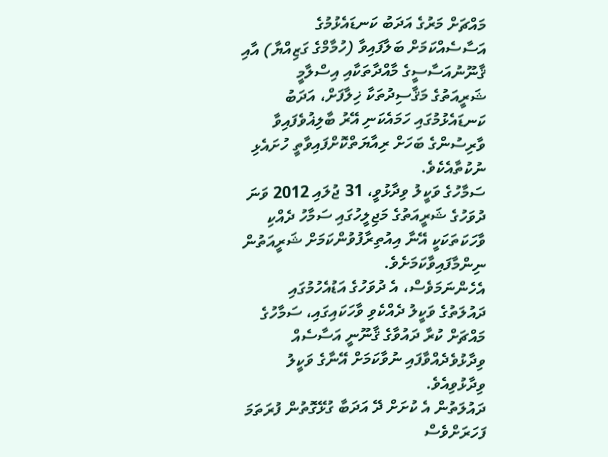މައްޗަށް މަރުގެ އަދަބު ކަނޑައެޅުމުގެ އަސާސެއްކަމަށް ބަލާފައިވާ (ހުމާމްގެ ގަޒިއްޔާ) އާއި ޤާނޫނުއަސާސީގެ މާއްދާތަކާއި އިސްލާމީ ޝަރީއަތުގެ މަޤާސިދުތަކާ ޚިލާފަށް، އަދަބު ކަނޑައެޅުމުގައި ހަމައެކަނި އޭރު ބާލިޣުވެފައިވާ ވާރިސުންގެ ބަހަށް ރިއާޔަތްކޮށްފައިވާތީ ހުށައެޅި ނުކުތާއެކެވެ.
ސަމާހުގެ ވަކީލު ވިދާޅުވީ، 31 ޖުލައި 2012 ވަނަ ދުވަހުގެ ޝަރީއަތުގެ މަޖިލީހުގައި ސަމާހު ދެއްކި ވާހަކަތަކަކީ އޭނާ އިއުތިރާފުވުންކަމަށް ޝަރީއަތުން ނިންމާފައިވާކަމަށެވެ.
އެހެންނަމަވެސް، އެ ދުވަހުގެ އަޑުއެހުމުގައި ދައުލަތުގެ ވަކީލު ދެއްކެވި ވާހަކައިގައި، ސަމާހުގެ މައްޗަށް ކުރާ ދައުވާގެ ޤާނޫނީ އަސާސެއް ވިދާޅުވެދެއްވާފައި ނުވާކަމަށް އޭނާގެ ވަކީލު ވިދާޅުވިއެވެ.
ދައުލަތުން އެ ކުށަށް ދޭ އަދަބާ ގުޅޭގޮތުން ފުރަތަމަ ފަހަރަށްވެސް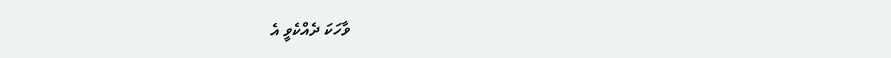ވާހަކަ ދެއްކެވީ އެ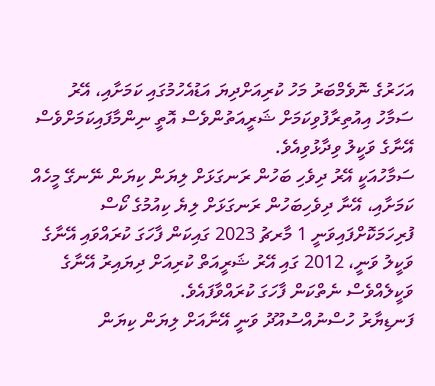އަހަރުގެ ނޮވެމްބަރު މަހު ކުރިއަށްދިޔަ އަޑުއެހުމުގައި ކަމަށާއި، އޭރު ސަމާހު އިއުތިރާފުވިކަމަށް ޝަރީއަތުންވެސް އޮތީ ނިންމާފައިކަމަށްވެސް އޭނާގެ ވަކީލު ވިދާޅުވިއެވެ.
ސަމާހުއަކީ އޭރު ދިވެހި ބަހުން ރަނގަޅަށް ލިޔަން ކިޔަން ނޭނގޭ މީހެއް ކަމަށާއި، އޭނާ ދިވެހިބަހުން ރަނގަޅަށް ލިޔެ ކިއުމުގެ ކޯސް ފުރިހަމަކޮށްފައިވަނީ 1 މާރޗު 2023 ގައިކަން ފާހަގަ ކުރައްވައި އޭނާގެ ވަކީލު ވަނީ، 2012 ގައި އޭރު ޝަރީއަތް ކުރިއަށް ދިޔައިރު އޭނާގެ ވަކީލެއްވެސް ނެތްކަން ފާހަގަ ކުރައްވާފައެވެ.
ފަނޑިޔާރު ހުސްނުއްސުއޫދު ވަނީ އޭނާއަށް ލިޔަން ކިޔަން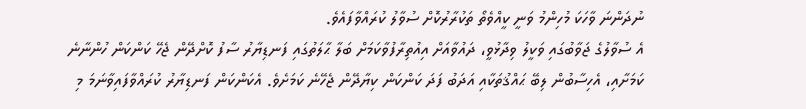ނުދަންނަ ވާހަކަ މުހިންމު ވަނީ ކީއްވެތޯ ތަކުރާރުކޮށް ސުވާލު ކުރައްވާފައެވެ.
އެ ސުވާލުގެ ޖަވާބުގައި ވަކީލު ވިދާޅުވީ، ދައުވާއަށް އިއުތިރާފުވާކަމަށް ބަލާ ޙާލަތުގައި ފަނޑިޔާރު ސާފު ކޮށްދޭން ޖެހޭ ކަންކަން ހުންނާނެ ކަމަށާއި، އެހިސާބުން ލިބޭ ޙައްޤުތަކާއި އަދަބު ފަދަ ކަންކަން ކިޔާދޭން ޖެހޭނެ ކަމަށެވެ. އެކަންކަން ފަނޑިޔާރު ކުރައްވާފައިވާނަމަ މި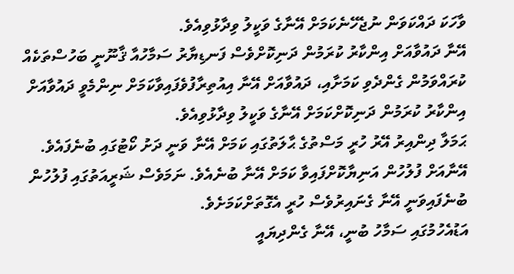ވާހަކަ ދައްކަވަން ނުޖެހޭނެކަމަށް އޭނާގެ ވަކީލު ވިދާޅުވިއެވެ.
އޭނާ ދައުވާއަށް އިންކާރު ކުރަމުން ދަނިކޮށްވެސް ފަނޑިޔާރު ސަމާހުއާ ޤާނޫނީ ބަހުސްތަކެއް ކުރައްވަމުން ގެންދެވި ކަމަށާއި، ދައުވާއަށް އޭނާ އިއުތިރާފުވެފައިވާކަމަށް ނިންމެވީ ދައުވާއަށް އިންކާރު ކުރަމުން ދަނިކޮށްކަމަށް އޭނާގެ ވަކީލު ވިދާޅުވިއެވެ.
ޙަމަލާ ދިންއިރު އޭރު ހުރީ މަސްތުގެ ޙާލަތުގައި ކަމަށް އޭނާ ވަނީ ދަށު ކޯޓުގައި ބުނެފައެވެ.
އޭނާއަށް ފުލުހުން އަނިޔާކޮށްފައިވާ ކަމަށް އޭނާ ބުނެއެވެ. ނަމަވެސް ޝަރީއަތުގައި ފުލުހުން ބުނެފައިވަނީ އޭނާ ގެނައިރުވެސް ހުރީ އެގޮތަށްކަމަށެވެ.
އަޑުއެހުމުގައި ސަމާހު ބުނީ، އޭނާ ގެންދިޔައީ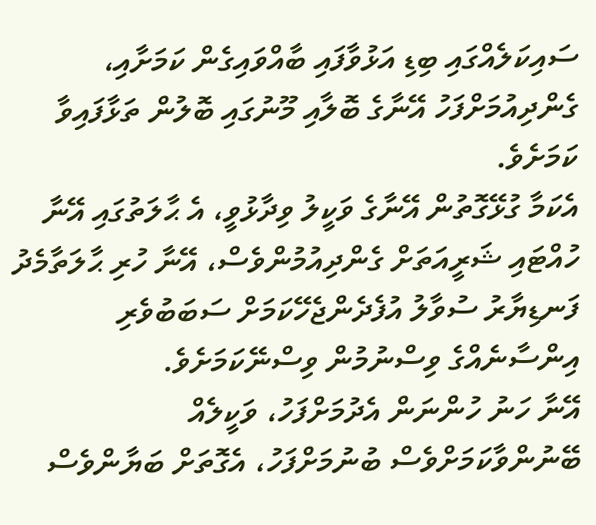ސައިކަލެއްގައި ބިޑި އަޅުވާފައި ބާއްވައިގެން ކަމަށާއި، ގެންދިއުމަށްފަހު އޭނާގެ ބޮލާއި މޫނުގައި ބޮލުން ތަޅާފައިވާ ކަމަށެވެ.
އެކަމާ ގުޅޭގޮތުން އޭނާގެ ވަކީލު ވިދާޅުވީ، އެ ޙާލަތުގައި އޭނާ ހުއްޓައި ޝަރީއަތަށް ގެންދިއުމުންވެސް، އޭނާ ހުރި ޙާލަތާމެދު ފަނޑިޔާރު ސުވާލު އުފެދެންޖެހޭކަމަށް ސަބަބުވެރި އިންސާނެއްގެ ވިސްނުމުން ވިސްނޭކަމަށެވެ.
އޭނާ ހަނު ހުންނަން އެދުމަށްފަހު، ވަކީލެއް ބޭނުންވާކަމަށްވެސް ބުނުމަށްފަހު، އެގޮތަށް ބަޔާންވެސް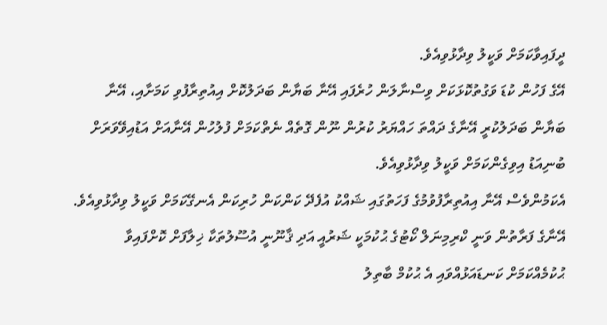ދީފައިވާކަމަށް ވަކީލު ވިދާޅުވިއެވެ.
އޭގެ ފަހުން ކުޑަ ވަގުތުކޮޅަކަށް ވިސްނާލަން ހުރެފައި އޭނާ ބަޔާން ބަދަލުކޮށް އިއުތިރާފުވި ކަމަށާއި، އޭނާ ބަޔާން ބަދަލުކުރީ އޭނާގެ ދައްތަ ހައްޔަރު ކުރުން ނޫން ގޮތެއް ނެތްކަމަށް ފުލުހުން އޭނާއަށް އަޑުއިވޭވަރަށް ބުނިއަޑު އިވިގެންކަމަށް ވަކީލު ވިދާޅުވިއެވެ.
އެކަމުންވެސް އޭނާ އިއުތިރާފުވުމުގެ ފަހަތުގައި ޝައްކު އުފެދޭ ކަންކަން ހުރިކަން އެނގޭކަމަށް ވަކީލު ވިދާޅުވިއެވެ.
އޭނާގެ ފަރާތުން ވަނީ ކްރިމިނަލް ކޯޓުގެ ޙުކުމަކީ ޝަރުއީ އަދި ޤާނޫނީ އުސޫލުތަކާ ޚިލާފަށް ކޮށްފައިވާ ޙުކުމެއްކަމަށް ކަނޑައަޅުއްވައި އެ ޙުކުމް ބާތިލު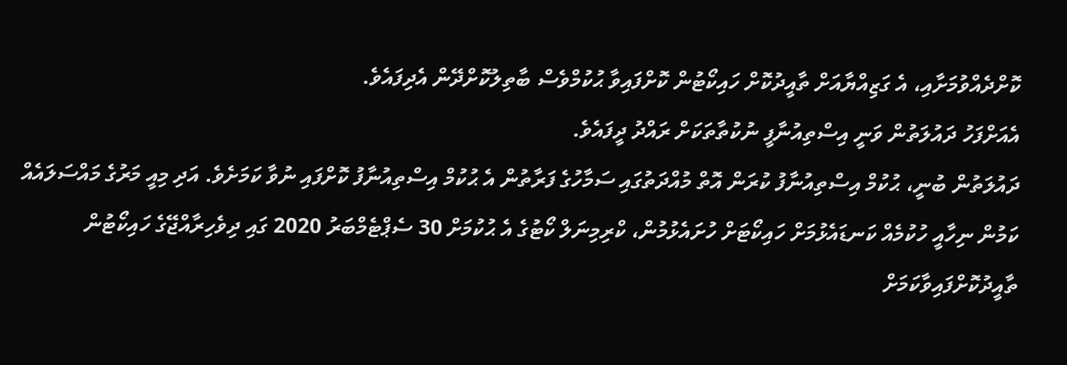ކޮށްދެއްވުމަށާއި، އެ ގަޒިއްޔާއަށް ތާއީދުކޮށް ހައިކޯޓުން ކޮށްފައިވާ ޙުކުމްވެސް ބާތިލުކޮށްދޭން އެދިފައެވެ.
އެއަށްފަހު ދައުލަތުން ވަނީ އިސްތިއުނާފީ ނުކުތާތަކަށް ރައްދު ދީފައެވެ.
ދައުލަތުން ބުނީ، ޙުކުމް އިސްތިއުނާފު ކުރަން އޮތް މުއްދަތުގައި ސަމާހުގެ ފަރާތުން އެ ޙުކުމް އިސްތިއުނާފު ކޮށްފައި ނުވާ ކަމަށެވެ. އަދި މިއީ މަރުގެ މައްސަލައެއް ކަމުން ނިހާއީ ހުކުމެއް ކަނޑައެޅުމަށް ހައިކޯޓަށް ހުށައެޅުމުން، ކްރިމިނަލް ކޯޓުގެ އެ ޙުކުމަށް 30 ސެޕްޓެމްބަރު 2020 ގައި ދިވެހިރާއްޖޭގެ ހައިކޯޓުން ތާއީދުކޮށްފައިވާކަމަށް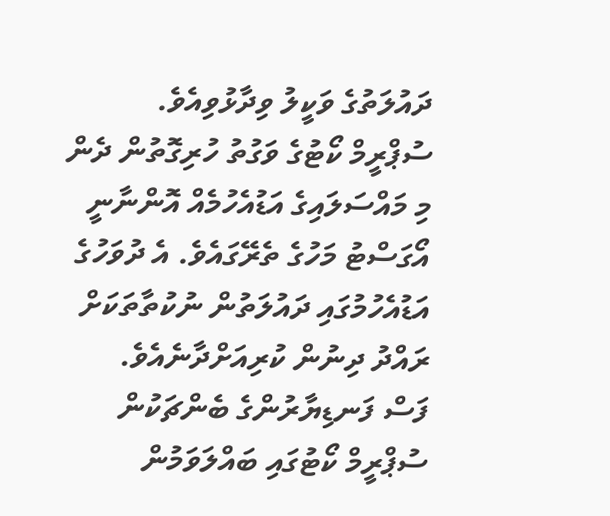ދައުލަތުގެ ވަކީލު ވިދާޅުވިއެވެ.
ސުޕްރީމް ކޯޓުގެ ވަގުތު ހުރިގޮތުން ދެން މި މައްސަލައިގެ އަޑުއެހުމެއް އޮންނާނީ އޯގަސްޓު މަހުގެ ތެރޭގައެވެ. އެ ދުވަހުގެ އަޑުއެހުމުގައި ދައުލަތުން ނުކުތާތަކަށް ރައްދު ދިނުން ކުރިއަށްދާނެއެވެ.
ފަސް ފަނޑިޔާރުންގެ ބެންޗަކުން ސުޕްރީމް ކޯޓުގައި ބައްލަވަމުން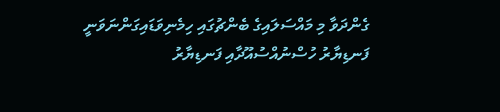ގެންދަވާ މި މައްސަލައިގެ ބެންޗުގައި ހިމެނިވަޑައިގަންނަވަނީ ފަނޑިޔާރު ހުސްނުއްސުއޫދާއި ފަނޑިޔާރު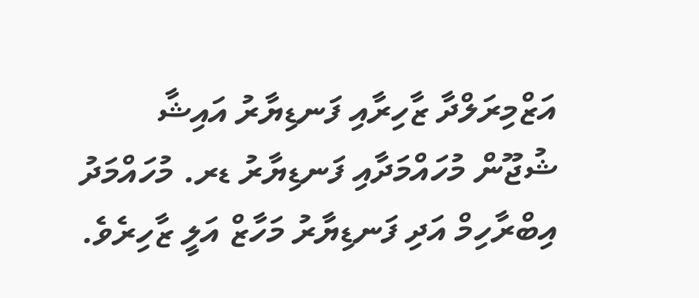އަޒްމިރަލްދާ ޒާހިރާއި ފަނޑިޔާރު އައިޝާ ޝުޖޫން މުހައްމަދާއި ފަނޑިޔާރު ޑރ. މުހައްމަދު އިބްރާހިމް އަދި ފަނޑިޔާރު މަހާޒް އަލީ ޒާހިރެވެ.